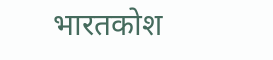भारतकोश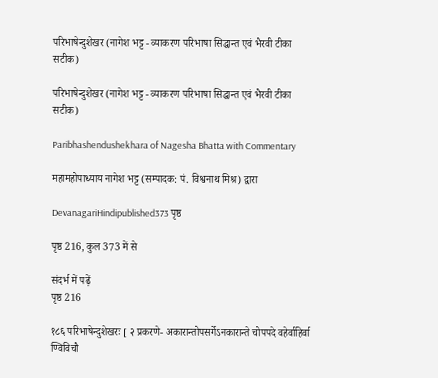परिभाषेन्दुशेखर (नागेश भट्ट - व्याकरण परिभाषा सिद्धान्त एवं भैरवी टीका सटीक)

परिभाषेन्दुशेखर (नागेश भट्ट - व्याकरण परिभाषा सिद्धान्त एवं भैरवी टीका सटीक)

Paribhashendushekhara of Nagesha Bhatta with Commentary

महामहोपाध्याय नागेश भट्ट (सम्पादक: पं. विश्वनाथ मिश्र) द्वारा

DevanagariHindipublished373 पृष्ठ

पृष्ठ 216, कुल 373 में से

संदर्भ में पढ़ें
पृष्ठ 216

१८६ परिभाषेन्दुशेखरः [ २ प्रकरणे- अकारान्तोपसर्गेऽनकारान्ते चोपपदे वहेर्वाहिर्वा ण्विविचौ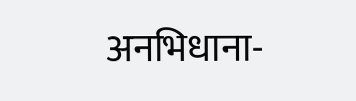अनभिधाना-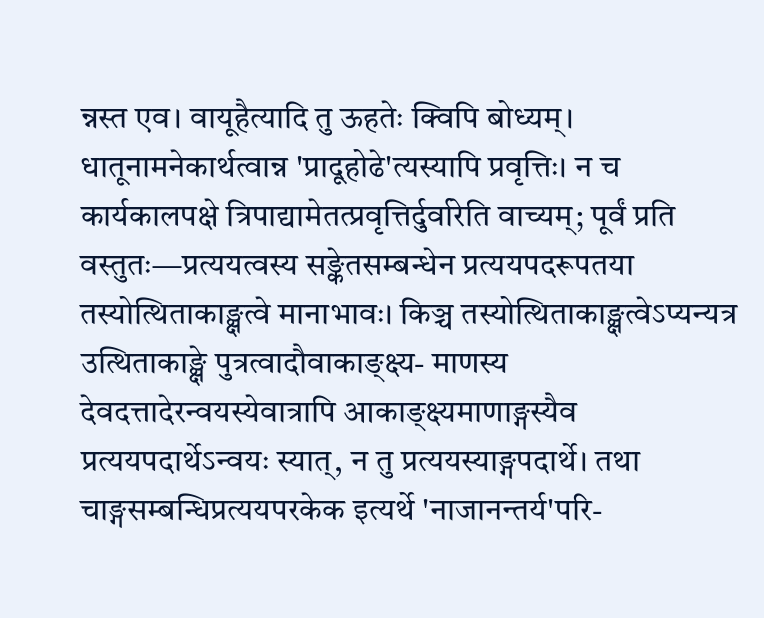न्नस्त एव। वायूहैत्यादि तु ऊहतेः क्विपि बोध्यम्। धातूनामनेकार्थत्वान्न 'प्रादूहोढे'त्यस्यापि प्रवृत्तिः। न च कार्यकालपक्षे त्रिपाद्यामेतत्प्रवृत्तिर्दुर्वारेति वाच्यम्; पूर्वं प्रति वस्तुतः—प्रत्ययत्वस्य सङ्केतसम्बन्धेन प्रत्ययपदरूपतया तस्योत्थिताकाङ्क्षत्वे मानाभावः। किञ्च तस्योत्थिताकाङ्क्षत्वेऽप्यन्यत्र उत्थिताकाङ्क्षे पुत्रत्वादौवाकाङ्क्ष्य- माणस्य देवदत्तादेरन्वयस्येवात्रापि आकाङ्क्ष्यमाणाङ्गस्यैव प्रत्ययपदार्थेऽन्वयः स्यात्, न तु प्रत्ययस्याङ्गपदार्थे। तथा चाङ्गसम्बन्धिप्रत्ययपरकेक इत्यर्थे 'नाजानन्तर्य'परि-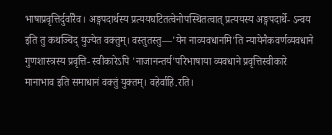भाषाप्रवृत्तिर्दुर्वारैव। अङ्गपदार्थस्य प्रत्ययघटितत्वेनोपस्थितत्वात् प्रत्ययस्य अङ्गपदार्थे- ऽन्वय इति तु कथञ्चिद् युज्येत वक्तुम्। वस्तुतस्तु—'येन नाव्‍यवधानमि'ति न्यायेनैकवर्णव्यवधाने गुणशास्त्रस्य प्रवृत्ति- स्वीकारेऽपि 'नाजानन्तर्य'परिभाषाया व्यवधाने प्रवृत्तिस्वीकारे मानाभाव इति समाधानं वक्तुं युक्तम्। वहेर्वाहि.रति।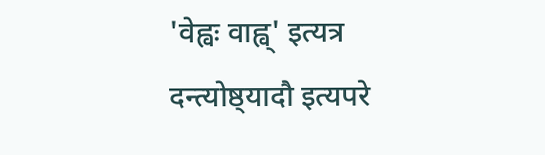'वेह्वः वाह्व्' इत्यत्र दन्त्योष्ठ्यादौ इत्यपरे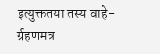इत्युक्ततया तस्य वाहे- र्ग्रहणमत्र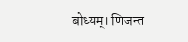बोध्यम्। णिजन्त